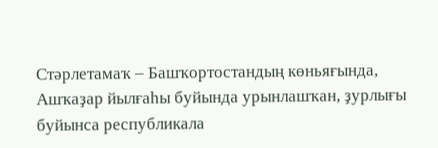Стәрлетамаҡ – Башҡортостандың көньяғында, Ашҡаҙар йылғаһы буйында урынлашҡан, ҙурлығы буйынса республикала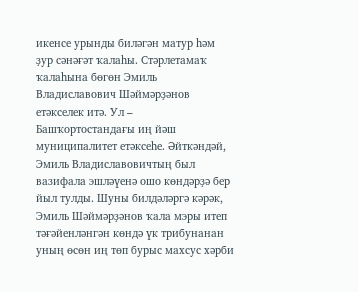икенсе урынды биләгән матур һәм ҙур сәнәғәт ҡалаһы. Стәрлетамаҡ ҡалаһына бөгөн Эмиль Владиславович Шәймәрҙәнов етәкселек итә. Ул – Башҡортостандағы иң йәш муниципалитет етәксеһе. Әйткәндәй, Эмиль Владиславовичтың был вазифала эшләүенә ошо көндәрҙә бер йыл тулды. Шуны билдәләргә кәрәк, Эмиль Шәймәрҙәнов ҡала мэры итеп тәғәйенләнгән көндә үк трибунанан уның өсөн иң төп бурыс махсус хәрби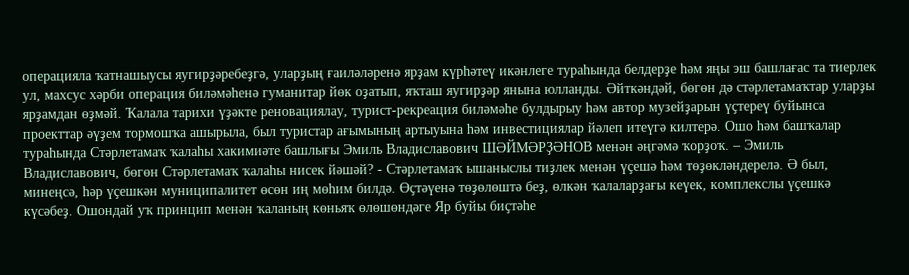операцияла ҡатнашыусы яугирҙәребеҙгә, уларҙың ғаиләләренә ярҙам күрһәтеү икәнлеге тураһында белдерҙе һәм яңы эш башлағас та тиерлек ул, махсус хәрби операция биләмәһенә гуманитар йөк оҙатып, яҡташ яугирҙәр янына юлланды. Әйткәндәй, бөгөн дә стәрлетамаҡтар уларҙы ярҙамдан өҙмәй. Ҡалала тарихи үҙәкте реновациялау, турист-рекреация биләмәһе булдырыу һәм автор музейҙарын үҫтереү буйынса проекттар әүҙем тормошҡа ашырыла, был туристар ағымының артыуына һәм инвестициялар йәлеп итеүгә килтерә. Ошо һәм башҡалар тураһында Стәрлетамаҡ ҡалаһы хакимиәте башлығы Эмиль Владиславович ШӘЙМӘРҘӘНОВ менән әңгәмә ҡорҙоҡ. – Эмиль Владиславович, бөгөн Стәрлетамаҡ ҡалаһы нисек йәшәй? - Стәрлетамаҡ ышаныслы тиҙлек менән үҫешә һәм төҙөкләндерелә. Ә был, минеңсә, һәр үҫешкән муниципалитет өсөн иң мөһим билдә. Өҫтәүенә төҙөлөштә беҙ, өлкән ҡалаларҙағы кеүек, комплекслы үҫешкә күсәбеҙ. Ошондай уҡ принцип менән ҡаланың көньяҡ өлөшөндәге Яр буйы биҫтәһе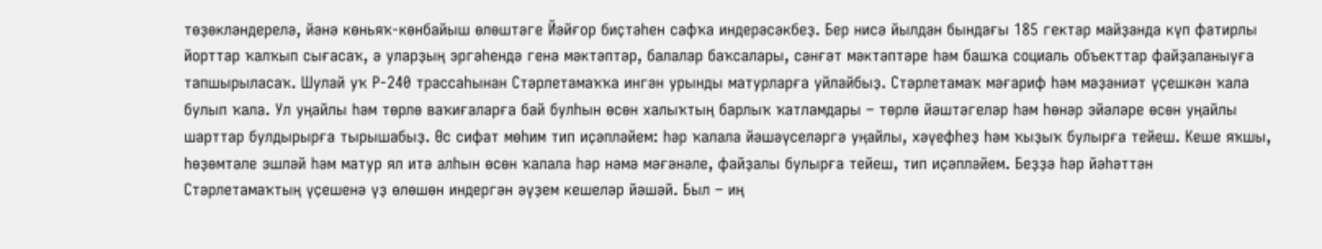төҙөкләндерелә, йәнә көньяҡ-көнбайыш өлөштәге Йәйғор биҫтәһен сафҡа индерәсәкбеҙ. Бер нисә йылдан бындағы 185 гектар майҙанда күп фатирлы йорттар ҡалҡып сығасаҡ, ә уларҙың эргәһендә генә мәктәптәр, балалар баҡсалары, сәнғәт мәктәптәре һәм башҡа социаль объекттар файҙаланыуға тапшырыласаҡ. Шулай уҡ Р-240 трассаһынан Стәрлетамаҡҡа ингән урынды матурларға уйлайбыҙ. Стәрлетамаҡ мәғариф һәм мәҙәниәт үҫешкән ҡала булып ҡала. Ул уңайлы һәм төрлө ваҡиғаларға бай булһын өсөн халыҡтың барлыҡ ҡатламдары – төрлө йәштәгеләр һәм һөнәр эйәләре өсөн уңайлы шарттар булдырырға тырышабыҙ. Өс сифат мөһим тип иҫәпләйем: һәр ҡалала йәшәүселәргә уңайлы, хәүефһеҙ һәм ҡыҙыҡ булырға тейеш. Кеше яҡшы, һөҙөмтәле эшләй һәм матур ял итә алһын өсөн ҡалала һәр нәмә мәғәнәле, файҙалы булырға тейеш, тип иҫәпләйем. Беҙҙә һәр йәһәттән Стәрлетамаҡтың үҫешенә үҙ өлөшөн индергән әүҙем кешеләр йәшәй. Был – иң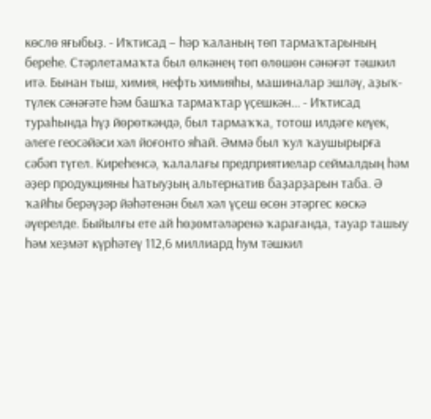көслө яғыбыҙ. - Иҡтисад – һәр ҡаланың төп тармаҡтарының береһе. Стәрлетамаҡта был өлкәнең төп өлөшөн сәнәғәт тәшкил итә. Бынан тыш, химия, нефть химияһы, машиналар эшләү, аҙыҡ-түлек сәнәғәте һәм башҡа тармаҡтар үҫешкән... - Иҡтисад тураһында һүҙ йөрөткәндә, был тармаҡҡа, тотош илдәге кеүек, әлеге геосәйәси хәл йоғонто яһай. Әммә был ҡул ҡаушырырға сәбәп түгел. Киреһенсә, ҡалалағы предприятиелар сеймалдың һәм әҙер продукцияны һатыуҙың альтернатив баҙарҙарын таба. Ә ҡайһы берәүҙәр йәһәтенән был хәл үҫеш өсөн этәргес көскә әүерелде. Быйылғы ете ай һөҙөмтәләренә ҡарағанда, тауар ташыу һәм хеҙмәт күрһәтеү 112,6 миллиард һум тәшкил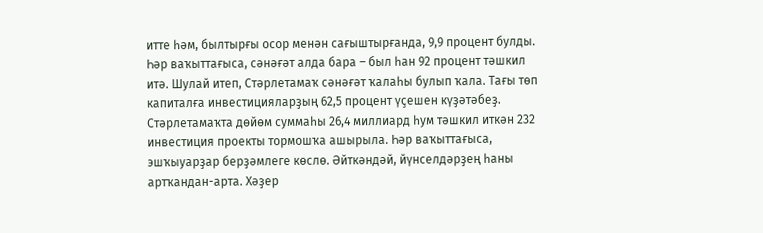итте һәм, былтырғы осор менән сағыштырғанда, 9,9 процент булды. Һәр ваҡыттағыса, сәнәғәт алда бара – был һан 92 процент тәшкил итә. Шулай итеп, Стәрлетамаҡ сәнәғәт ҡалаһы булып ҡала. Тағы төп капиталға инвестицияларҙың 62,5 процент үҫешен күҙәтәбеҙ. Стәрлетамаҡта дөйөм суммаһы 26,4 миллиард һум тәшкил иткән 232 инвестиция проекты тормошҡа ашырыла. Һәр ваҡыттағыса, эшҡыуарҙар берҙәмлеге көслө. Әйткәндәй, йүнселдәрҙең һаны артҡандан-арта. Хәҙер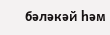бәләкәй һәм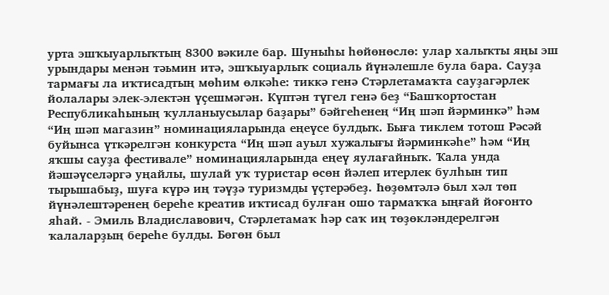урта эшҡыуарлыҡтың 8300 вәкиле бар. Шуныһы һөйөнөслө: улар халыҡты яңы эш урындары менән тәьмин итә, эшҡыуарлыҡ социаль йүнәлешле була бара. Сауҙа тармағы ла иҡтисадтың мөһим өлкәһе: тиккә генә Стәрлетамаҡта сауҙагәрлек йолалары элек-электән үҫешмәгән. Күптән түгел генә беҙ “Башҡортостан Республикаһының ҡулланыусылар баҙары” бәйгеһенең “Иң шәп йәрминкә” һәм “Иң шәп магазин” номинацияларында еңеүсе булдыҡ. Быға тиклем тотош Рәсәй буйынса үткәрелгән конкурста “Иң шәп ауыл хужалығы йәрминкәһе” һәм “Иң яҡшы сауҙа фестивале” номинацияларында еңеү яулағайныҡ. Ҡала унда йәшәүселәргә уңайлы, шулай уҡ туристар өсөн йәлеп итерлек булһын тип тырышабыҙ, шуға күрә иң тәүҙә туризмды үҫтерәбеҙ. Һөҙөмтәлә был хәл төп йүнәлештәренең береһе креатив иҡтисад булған ошо тармаҡҡа ыңғай йоғонто яһай. - Эмиль Владиславович, Стәрлетамаҡ һәр саҡ иң төҙөкләндерелгән ҡалаларҙың береһе булды. Бөгөн был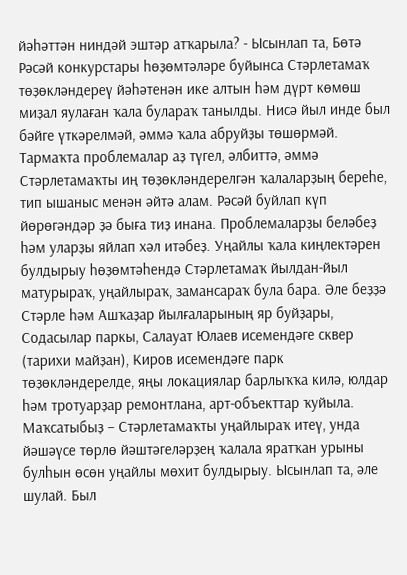йәһәттән ниндәй эштәр атҡарыла? - Ысынлап та, Бөтә Рәсәй конкурстары һөҙөмтәләре буйынса Стәрлетамаҡ төҙөкләндереү йәһәтенән ике алтын һәм дүрт көмөш миҙал яулаған ҡала булараҡ танылды. Нисә йыл инде был бәйге үткәрелмәй, әммә ҡала абруйҙы төшөрмәй. Тармаҡта проблемалар аҙ түгел, әлбиттә, әммә Стәрлетамаҡты иң төҙөкләндерелгән ҡалаларҙың береһе, тип ышаныс менән әйтә алам. Рәсәй буйлап күп йөрөгәндәр ҙә быға тиҙ инана. Проблемаларҙы беләбеҙ һәм уларҙы яйлап хәл итәбеҙ. Уңайлы ҡала киңлектәрен булдырыу һөҙөмтәһендә Стәрлетамаҡ йылдан-йыл матурыраҡ, уңайлыраҡ, замансараҡ була бара. Әле беҙҙә Стәрле һәм Ашҡаҙар йылғаларының яр буйҙары, Содасылар паркы, Салауат Юлаев исемендәге сквер (тарихи майҙан), Киров исемендәге парк төҙөкләндерелде, яңы локациялар барлыҡҡа килә, юлдар һәм тротуарҙар ремонтлана, арт-объекттар ҡуйыла. Маҡсатыбыҙ – Стәрлетамаҡты уңайлыраҡ итеү, унда йәшәүсе төрлө йәштәгеләрҙең ҡалала яратҡан урыны булһын өсөн уңайлы мөхит булдырыу. Ысынлап та, әле шулай. Был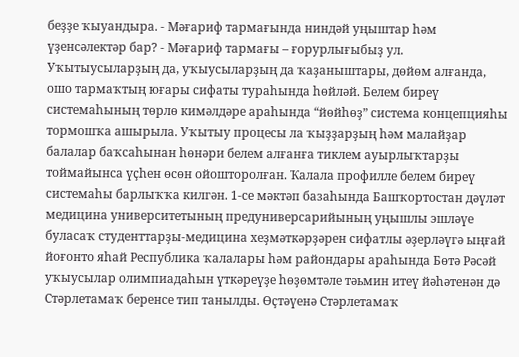беҙҙе ҡыуандыра. - Мәғариф тармағында ниндәй уңыштар һәм үҙенсәлектәр бар? - Мәғариф тармағы – ғорурлығыбыҙ ул. Уҡытыусыларҙың да, уҡыусыларҙың да ҡаҙаныштары, дөйөм алғанда, ошо тармаҡтың юғары сифаты тураһында һөйләй. Белем биреү системаһының төрлө кимәлдәре араһында “йөйһөҙ” система концепцияһы тормошҡа ашырыла. Уҡытыу процесы ла ҡыҙҙарҙың һәм малайҙар балалар баҡсаһынан һөнәри белем алғанға тиклем ауырлыҡтарҙы тоймайынса үҫһен өсөн ойошторолған. Ҡалала профилле белем биреү системаһы барлыҡҡа килгән. 1-се мәктәп базаһында Башҡортостан дәүләт медицина университетының предуниверсарийының уңышлы эшләүе буласаҡ студенттарҙы-медицина хеҙмәткәрҙәрен сифатлы әҙерләүгә ыңғай йоғонто яһай Республика ҡалалары һәм райондары араһында Бөтә Рәсәй уҡыусылар олимпиадаһын үткәреүҙе һөҙөмтәле тәьмин итеү йәһәтенән дә Стәрлетамаҡ беренсе тип танылды. Өҫтәүенә Стәрлетамаҡ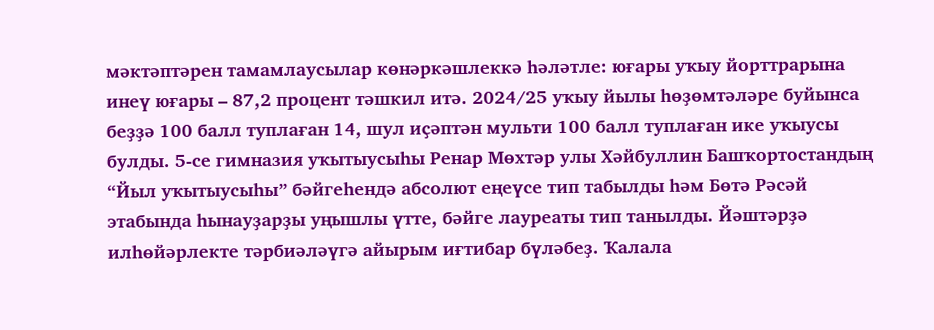мәктәптәрен тамамлаусылар көнәркәшлеккә һәләтле: юғары уҡыу йорттрарына инеү юғары – 87,2 процент тәшкил итә. 2024/25 уҡыу йылы һөҙөмтәләре буйынса беҙҙә 100 балл туплаған 14, шул иҫәптән мульти 100 балл туплаған ике уҡыусы булды. 5-се гимназия уҡытыусыһы Ренар Мөхтәр улы Хәйбуллин Башҡортостандың “Йыл уҡытыусыһы” бәйгеһендә абсолют еңеүсе тип табылды һәм Бөтә Рәсәй этабында һынауҙарҙы уңышлы үтте, бәйге лауреаты тип танылды. Йәштәрҙә илһөйәрлекте тәрбиәләүгә айырым иғтибар бүләбеҙ. Ҡалала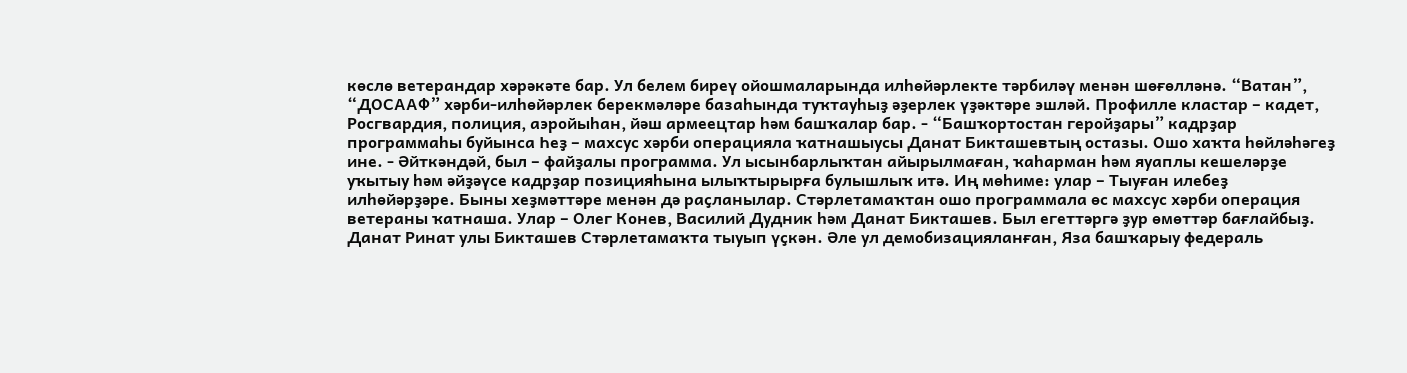көслө ветерандар хәрәкәте бар. Ул белем биреү ойошмаларында илһөйәрлекте тәрбиләү менән шөғөлләнә. “Ватан”, “ДОСААФ” хәрби-илһөйәрлек берекмәләре базаһында туҡтауһыҙ әҙерлек үҙәктәре эшләй. Профилле кластар – кадет, Росгвардия, полиция, аэройыһан, йәш армеецтар һәм башҡалар бар. - “Башҡортостан геройҙары” кадрҙар программаһы буйынса Һеҙ – махсус хәрби операцияла ҡатнашыусы Данат Бикташевтың остазы. Ошо хаҡта һөйләһәгеҙ ине. - Әйткәндәй, был – файҙалы программа. Ул ысынбарлыҡтан айырылмаған, ҡаһарман һәм яуаплы кешеләрҙе уҡытыу һәм әйҙәүсе кадрҙар позицияһына ылыҡтырырға булышлыҡ итә. Иң мөһиме: улар – Тыуған илебеҙ илһөйәрҙәре. Быны хеҙмәттәре менән дә раҫланылар. Стәрлетамаҡтан ошо программала өс махсус хәрби операция ветераны ҡатнаша. Улар – Олег Конев, Василий Дудник һәм Данат Бикташев. Был егеттәргә ҙур өмөттәр бағлайбыҙ. Данат Ринат улы Бикташев Стәрлетамаҡта тыуып үҫкән. Әле ул демобизацияланған, Яза башҡарыу федераль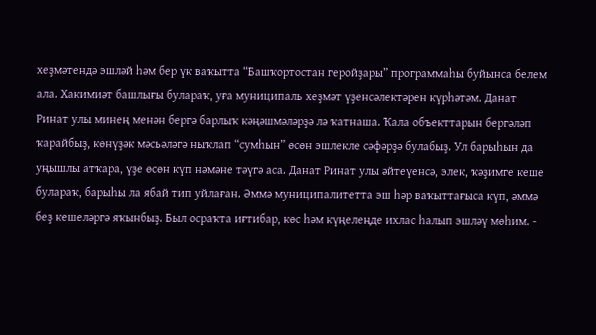хеҙмәтендә эшләй һәм бер үк ваҡытта “Башҡортостан геройҙары” программаһы буйынса белем ала. Хакимиәт башлығы булараҡ, уға муниципаль хеҙмәт үҙенсәлектәрен күрһәтәм. Данат Ринат улы минең менән бергә барлыҡ кәңәшмәләрҙә лә ҡатнаша. Ҡала объекттарын бергәләп ҡарайбыҙ, көнүҙәк мәсьәләгә ныҡлап “сумһын” өсөн эшлекле сәфәрҙә булабыҙ. Ул барыһын да уңышлы атҡара, үҙе өсөн күп нәмәне тәүгә аса. Данат Ринат улы әйтеүенсә, элек, ҡәҙимге кеше булараҡ, барыһы ла ябай тип уйлаған. Әммә муниципалитетта эш һәр ваҡыттағыса күп, әммә беҙ кешеләргә яҡынбыҙ. Был осраҡта иғтибар, көс һәм күңелеңде ихлас һалып эшләү мөһим. -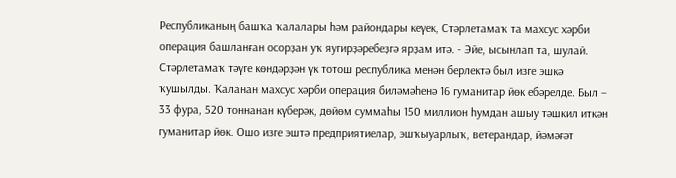Республиканың башҡа ҡалалары һәм райондары кеүек, Стәрлетамаҡ та махсус хәрби операция башланған осорҙан уҡ яугирҙәребеҙгә ярҙам итә. - Эйе, ысынлап та, шулай. Стәрлетамаҡ тәүге көндәрҙән үк тотош республика менән берлектә был изге эшкә ҡушылды. Ҡаланан махсус хәрби операция биләмәһенә 16 гуманитар йөк ебәрелде. Был – 33 фура, 520 тоннанан күберәк, дөйөм суммаһы 150 миллион һумдан ашыу тәшкил иткән гуманитар йөк. Ошо изге эштә предприятиелар, эшҡыуарлыҡ, ветерандар, йәмәғәт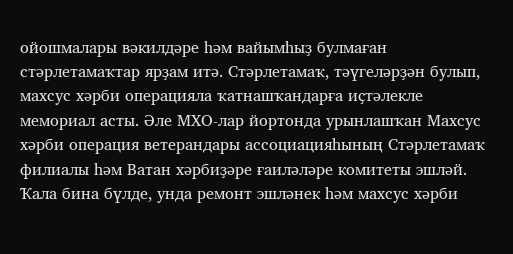ойошмалары вәкилдәре һәм вайымһыҙ булмаған стәрлетамаҡтар ярҙам итә. Стәрлетамаҡ, тәүгеләрҙән булып, махсус хәрби операцияла ҡатнашҡандарға иҫтәлекле мемориал асты. Әле МХО-лар йортонда урынлашҡан Махсус хәрби операция ветерандары ассоциацияһының Стәрлетамаҡ филиалы һәм Ватан хәрбиҙәре ғаиләләре комитеты эшләй. Ҡала бина бүлде, унда ремонт эшләнек һәм махсус хәрби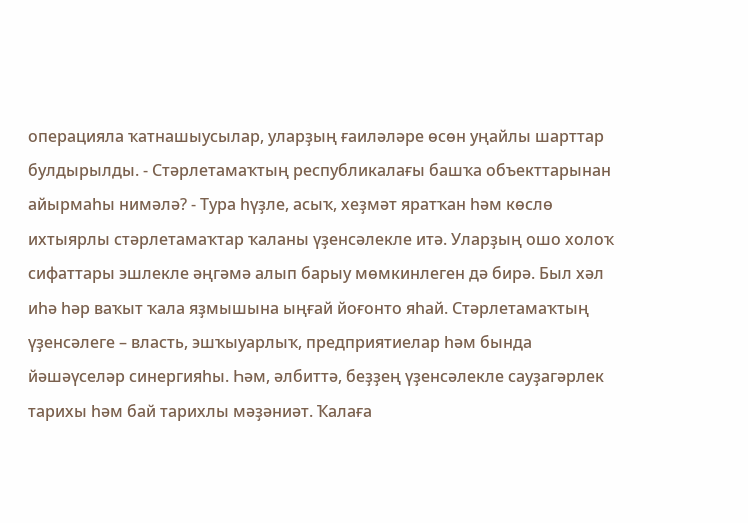операцияла ҡатнашыусылар, уларҙың ғаиләләре өсөн уңайлы шарттар булдырылды. - Стәрлетамаҡтың республикалағы башҡа объекттарынан айырмаһы нимәлә? - Тура һүҙле, асыҡ, хеҙмәт яратҡан һәм көслө ихтыярлы стәрлетамаҡтар ҡаланы үҙенсәлекле итә. Уларҙың ошо холоҡ сифаттары эшлекле әңгәмә алып барыу мөмкинлеген дә бирә. Был хәл иһә һәр ваҡыт ҡала яҙмышына ыңғай йоғонто яһай. Стәрлетамаҡтың үҙенсәлеге – власть, эшҡыуарлыҡ, предприятиелар һәм бында йәшәүселәр синергияһы. Һәм, әлбиттә, беҙҙең үҙенсәлекле сауҙагәрлек тарихы һәм бай тарихлы мәҙәниәт. Ҡалаға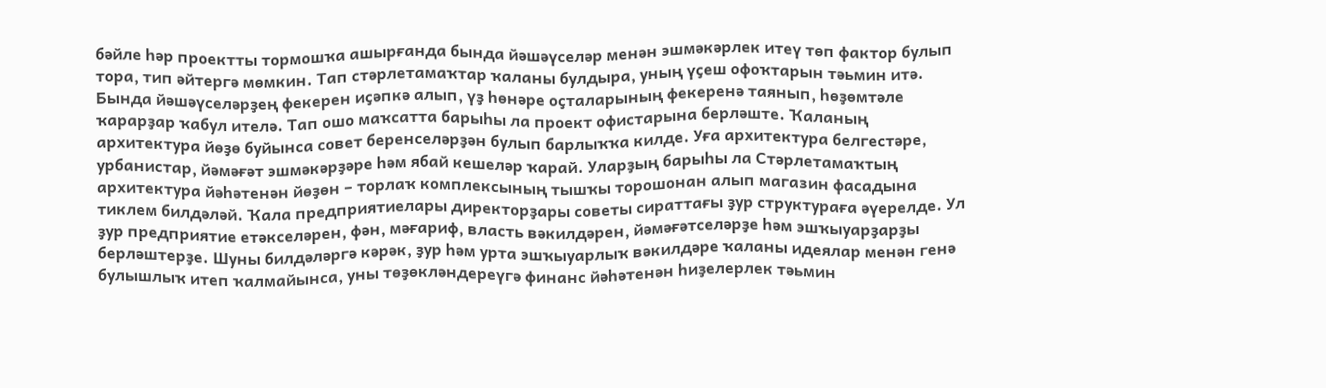бәйле һәр проектты тормошҡа ашырғанда бында йәшәүселәр менән эшмәкәрлек итеү төп фактор булып тора, тип әйтергә мөмкин. Тап стәрлетамаҡтар ҡаланы булдыра, уның үҫеш офоҡтарын тәьмин итә. Бында йәшәүселәрҙең фекерен иҫәпкә алып, үҙ һөнәре оҫталарының фекеренә таянып, һөҙөмтәле ҡарарҙар ҡабул ителә. Тап ошо маҡсатта барыһы ла проект офистарына берләште. Ҡаланың архитектура йөҙө буйынса совет беренселәрҙән булып барлыҡҡа килде. Уға архитектура белгестәре, урбанистар, йәмәғәт эшмәкәрҙәре һәм ябай кешеләр ҡарай. Уларҙың барыһы ла Стәрлетамаҡтың архитектура йәһәтенән йөҙөн – торлаҡ комплексының тышҡы торошонан алып магазин фасадына тиклем билдәләй. Ҡала предприятиелары директорҙары советы сираттағы ҙур структураға әүерелде. Ул ҙур предприятие етәкселәрен, фән, мәғариф, власть вәкилдәрен, йәмәғәтселәрҙе һәм эшҡыуарҙарҙы берләштерҙе. Шуны билдәләргә кәрәк, ҙур һәм урта эшҡыуарлыҡ вәкилдәре ҡаланы идеялар менән генә булышлыҡ итеп ҡалмайынса, уны төҙөкләндереүгә финанс йәһәтенән һиҙелерлек тәьмин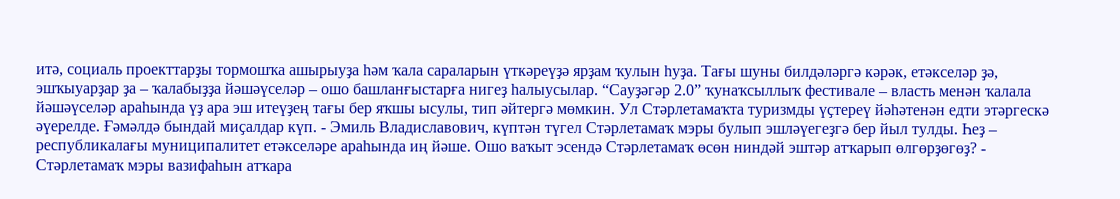итә, социаль проекттарҙы тормошҡа ашырыуҙа һәм ҡала сараларын үткәреүҙә ярҙам ҡулын һуҙа. Тағы шуны билдәләргә кәрәк, етәкселәр ҙә, эшҡыуарҙар ҙа – ҡалабыҙҙа йәшәүселәр – ошо башланғыстарға нигеҙ һалыусылар. “Сауҙәгәр 2.0” ҡунаҡсыллыҡ фестивале – власть менән ҡалала йәшәүселәр араһында үҙ ара эш итеүҙең тағы бер яҡшы ысулы, тип әйтергә мөмкин. Ул Стәрлетамаҡта туризмды үҫтереү йәһәтенән едти этәргескә әүерелде. Ғәмәлдә бындай миҫалдар күп. - Эмиль Владиславович, күптән түгел Стәрлетамаҡ мэры булып эшләүегеҙгә бер йыл тулды. Һеҙ – республикалағы муниципалитет етәкселәре араһында иң йәше. Ошо ваҡыт эсендә Стәрлетамаҡ өсөн ниндәй эштәр атҡарып өлгөрҙөгөҙ? - Стәрлетамаҡ мэры вазифаһын атҡара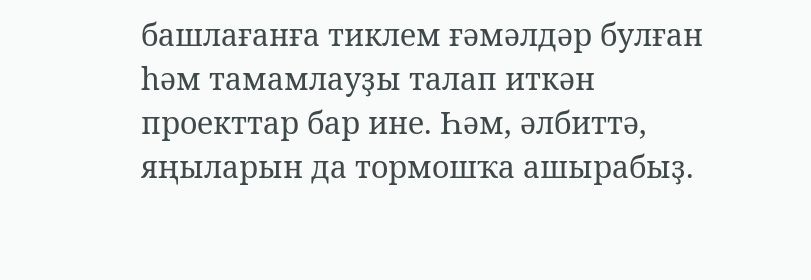башлағанға тиклем ғәмәлдәр булған һәм тамамлауҙы талап иткән проекттар бар ине. Һәм, әлбиттә, яңыларын да тормошҡа ашырабыҙ.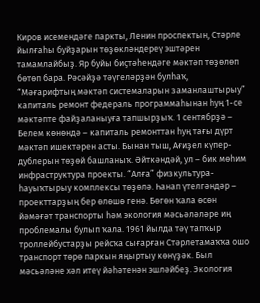Киров исемендәге паркты, Ленин проспектын, Стәрле йылғаһы буйҙарын төҙөкләндереү эштәрен тамамлайбыҙ. Яр буйы биҫтәһендәге мәктәп төҙөлөп бөтөп бара. Рәсәйҙә тәүгеләрҙән булһаҡ, “Мәғарифтың мәктәп системаларын заманлаштырыу” капиталь ремонт федераль программаһынан һуң 1-се мәктәпте файҙаланыуға тапшырҙыҡ. 1 сентябрҙә – Белем көнөндә – капиталь ремонттан һуң тағы дүрт мәктәп ишектәрен асты. Бынан тыш, Ағиҙел күпер-дублерын төҙөй башланыҡ. Әйткәндәй, ул – бик мөһим инфраструктура проекты. “Алға” физкультура-һауыҡтырыу комплексы төҙөлә. Һанап үтелгәндәр – проекттарҙың бер өлөшө генә. Бөгөн ҡала өсөн йәмәғәт транспорты һәм экология мәсьәләләре иң проблемалы булып ҡала. 1961 йылда тәү тапҡыр троллейбустарҙы рейсҡа сығарған Стәрлетамаҡҡа ошо транспорт төрө паркын яңыртыу көнүҙәк. Был мәсьәләне хәл итеү йәһәтенән эшләйбеҙ. Экология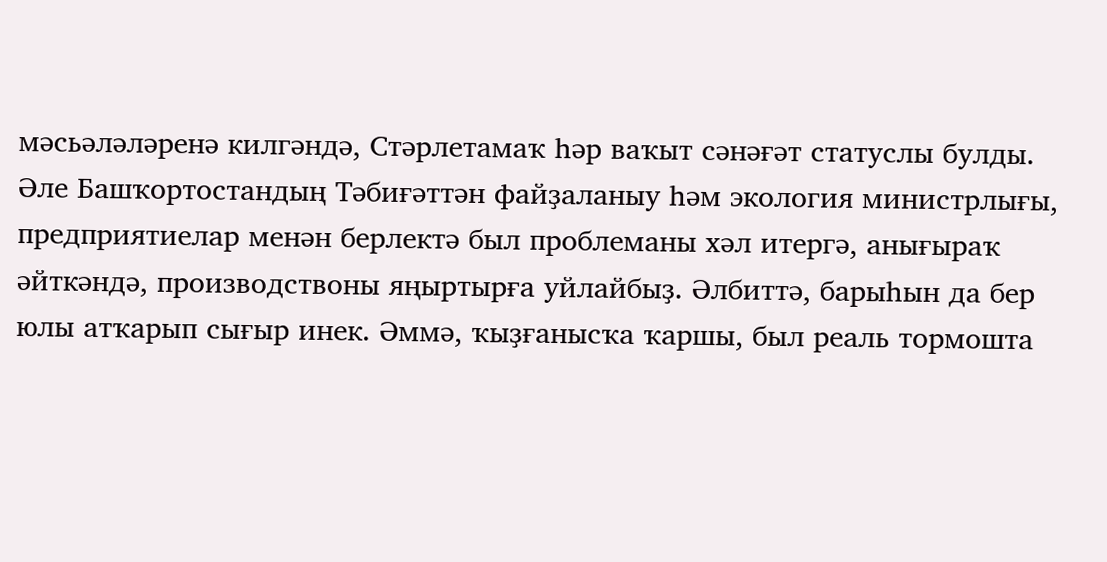мәсьәләләренә килгәндә, Стәрлетамаҡ һәр ваҡыт сәнәғәт статуслы булды. Әле Башҡортостандың Тәбиғәттән файҙаланыу һәм экология министрлығы, предприятиелар менән берлектә был проблеманы хәл итергә, анығыраҡ әйткәндә, производствоны яңыртырға уйлайбыҙ. Әлбиттә, барыһын да бер юлы атҡарып сығыр инек. Әммә, ҡыҙғанысҡа ҡаршы, был реаль тормошта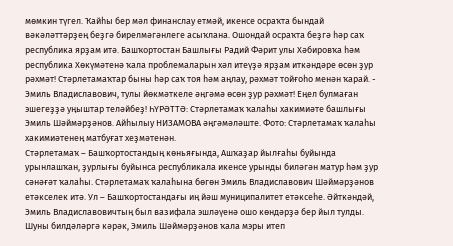мөмкин түгел. Ҡайһы бер мәл финанслау етмәй, икенсе осраҡта бындай вәкәләттәрҙең беҙгә бирелмәгәнлеге асыҡлана. Ошондай осраҡта беҙгә һәр саҡ республика ярҙам итә. Башҡортостан Башлығы Радий Фәрит улы Хәбировҡа һәм республика Хөкүмәтенә ҡала проблемаларын хәл итеүҙә ярҙам иткәндәре өсөн ҙур рәхмәт! Стәрлетамаҡтар быны һәр саҡ тоя һәм аңлау, рәхмәт тойғоһо менән ҡарай. - Эмиль Владиславович, тулы йөкмәткеле әңгәмә өсөн ҙур рәхмәт! Еңел булмаған эшегеҙҙә уңыштар теләйбеҙ! ҺҮРӘТТӘ: Стәрлетамаҡ ҡалаһы хакимиәте башлығы Эмиль Шәймәрҙәнов. Айһылыу НИЗАМОВА әңгәмәләште. Фото: Стәрлетамаҡ ҡалаһы хакимиәтенең матбуғат хеҙмәтенән.
Стәрлетамаҡ – Башҡортостандың көньяғында, Ашҡаҙар йылғаһы буйында урынлашҡан, ҙурлығы буйынса республикала икенсе урынды биләгән матур һәм ҙур сәнәғәт ҡалаһы. Стәрлетамаҡ ҡалаһына бөгөн Эмиль Владиславович Шәймәрҙәнов етәкселек итә. Ул – Башҡортостандағы иң йәш муниципалитет етәксеһе. Әйткәндәй, Эмиль Владиславовичтың был вазифала эшләүенә ошо көндәрҙә бер йыл тулды. Шуны билдәләргә кәрәк, Эмиль Шәймәрҙәнов ҡала мэры итеп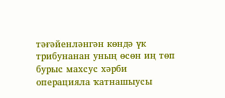тәғәйенләнгән көндә үк трибунанан уның өсөн иң төп бурыс махсус хәрби операцияла ҡатнашыусы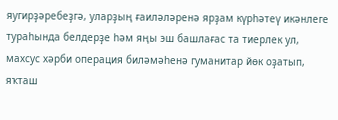яугирҙәребеҙгә, уларҙың ғаиләләренә ярҙам күрһәтеү икәнлеге тураһында белдерҙе һәм яңы эш башлағас та тиерлек ул, махсус хәрби операция биләмәһенә гуманитар йөк оҙатып, яҡташ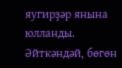яугирҙәр янына юлланды. Әйткәндәй, бөгөн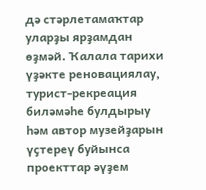дә стәрлетамаҡтар уларҙы ярҙамдан өҙмәй. Ҡалала тарихи үҙәкте реновациялау, турист-рекреация биләмәһе булдырыу һәм автор музейҙарын үҫтереү буйынса проекттар әүҙем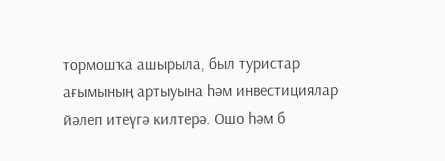тормошҡа ашырыла, был туристар ағымының артыуына һәм инвестициялар йәлеп итеүгә килтерә. Ошо һәм б